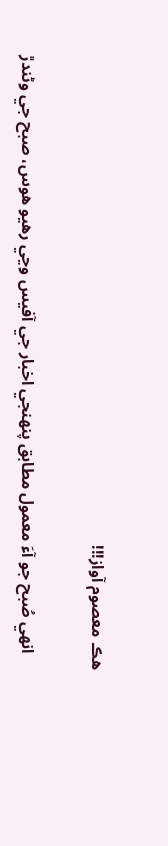هڪ معصوم آواز!!!

    انهي صُبح جو آءَ معمول مطابق پنهنجي اخبار جي آفيس وڃي رهيو هوس، صبح جي وڻندڙ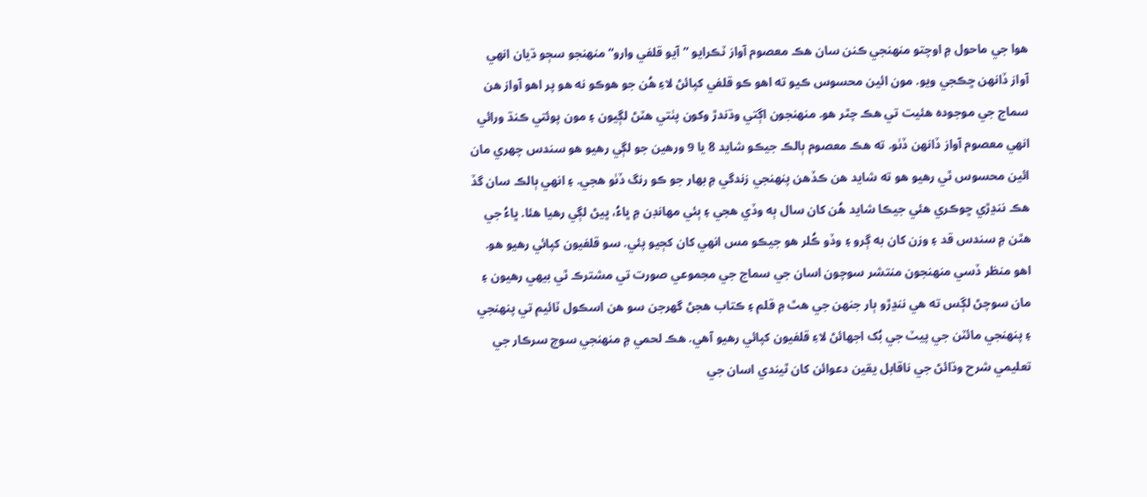هوا جي ماحول ۾ اوچتو منهنجي ڪنن سان هڪ معصوم آواز ٽڪرايو ”آيو قلفي وارو“ منهنجو سڄو ڌيان انهي آواز ڏانهن ڇڪجي ويو. مون ائين محسوس ڪيو ته اهو ڪو قلفي کپائڻ لاءِ هُن جو هوڪو نه هو پر اهو آواز هن سماج جي موجوده هئيت تي هڪ چٿر هو. منهنجون اڳتي وڌندڙ وکون پٺتي هٽڻ لڳيون ۽ مون پوئتي ڪنڌ ورائي انهي معصوم آواز ڏانهن ڏٺو. ته هڪ معصوم ٻالڪ جيڪو شايد 8 يا 9 ورهين جو لڳي رهيو هو سندس چهري مان ائين محسوس ٿي رهيو هو ته شايد هن ڪڏهن پنهنجي زندگي ۾ بهار جو ڪو رنگ ڏٺو هجي. ۽ انهي ٻالڪ سان گڏ هڪ ننڍڙي ڇوڪري هئي جيڪا شايد هُن کان سال ٻه وڏي هجي ۽ ٻئي مهانڊن ۾ ڀاءُ، ڀيڻ لڳي رهيا هئا. ڀاءُ جي هٿن ۾ سندس قد ۽ وزن کان به ڳرو ۽ وڏو ڪُلر هو جيڪو مس انهي کان کڄيو پئي. سو قلفيون کپائي رهيو هو. اهو منظر ڏسي منهنجون منتشر سوچون اسان جي سماج جي مجموعي صورت تي مشترڪ ٿي بيهي رهيون ۽ مان سوچڻ لڳس ته هي ننڍڙو ٻار جنهن جي هٿ ۾ قلم ۽ ڪتاب هجڻ گھرجن سو هن اسڪول ٽائيم تي پنهنجي ۽ پنهنجي مائٽن جي پيٽ جي بُک اجهائڻ لاءِ قلفيون کپائي رهيو آهي. هڪ لحمي ۾ منهنجي سوچ سرڪار جي تعليمي شرح وڌائڻ جي ناقابل يقين دعوائن کان ٿيندي اسان جي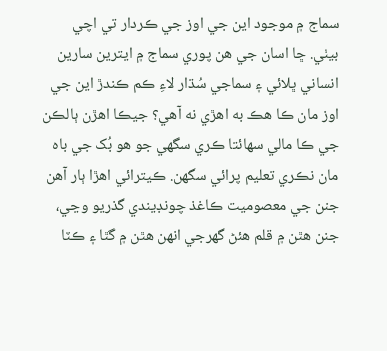سماج ۾ موجود اين جي اوز جي ڪردار تي اچي بيٺي. ڇا اسان جي هن پوري سماج ۾ ايترين سارين انساني ڀلائي ۽ سماجي سُڌار لاءِ ڪم ڪندڙ اين جي اوز مان ڪا هڪ به اهڙي نه آهي؟ جيڪا اهڙن ٻالڪن جي ڪا مالي سهائتا ڪري سگھي جو هو بُک جي باه مان نڪري تعليم پرائي سگھن. ڪيترائي اهڙا ٻار آهن جنن جي معصوميت ڪاغذ چونڊيندي گذريو وڃي، جنن هٿن ۾ قلم هئڻ گھرجي انهن هٿن ۾ گٿا ۽ ڪٽا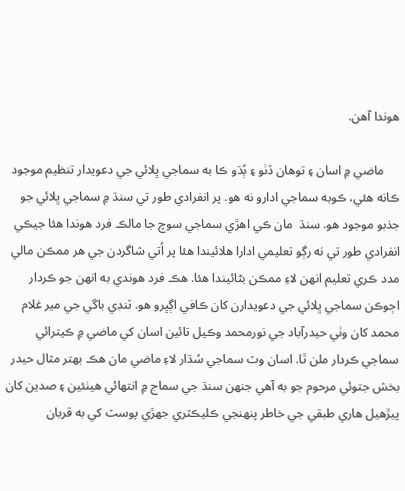هوندا آهن.

     ماضي ۾ اسان ۽ توهان ڏٺو ۽ ٻُڌو ڪا به سماجي ڀلائي جي دعويدار تنظيم موجود ڪانه هئي، ڪوبه سماجي ادارو نه هو. پر انفرادي طور تي سنڌ ۾ سماجي ڀلائي جو جذبو موجود هو. سنڌ  مان ڪي اهڙي سماجي سوچ جا مالڪ فرد هوندا هئا جيڪي انفرادي طور تي نه رڳو تعليمي ادارا هلائيندا هئا پر اُتي شاگردن جي هر ممڪن مالي مدد ڪري تعليم انهن لاءِ ممڪن بڻائيندا هئا. هڪ فرد هوندي به انهن جو ڪردار اڄوڪن سماجي ڀلائي جي دعويدارن کان ڪافي اڳڀرو هو. ٽنڊي باگي جي مير غلام محمد کان وٺي حيدرآباد جي نورمحمد وڪيل تائين اسان کي ماضي ۾ ڪيترائي سماجي ڪردار ملن ٿا. اسان وٽ سماجي سُڌار لاءِ ماضي مان هڪ بهتر مثال حيدر بخش جتوئي مرحوم جو به آهي جنهن سنڌ جي سماج ۾ انتهائي هيٺئين ۽ صدين کان پيڙهيل هاري طبقي جي خاطر پنهنجي ڪليڪٽري جهڙي پوسٽ کي به قربان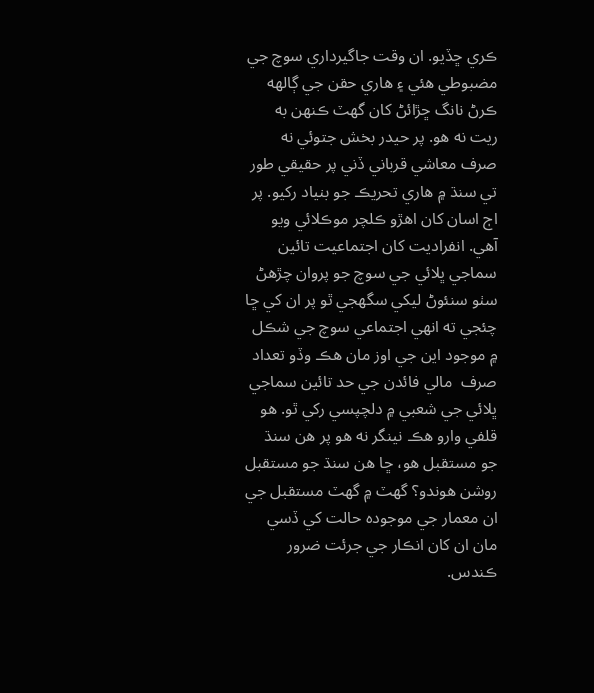ڪري ڇڏيو. ان وقت جاگيرداري سوچ جي مضبوطي هئي ۽ هاري حقن جي ڳالهه ڪرڻ نانگ ڇڙائڻ کان گھٽ ڪنهن به ريت نه هو. پر حيدر بخش جتوئي نه صرف معاشي قرباني ڏني پر حقيقي طور تي سنڌ ۾ هاري تحريڪ جو بنياد رکيو. پر اڄ اسان کان اهڙو ڪلچر موڪلائي ويو آهي. انفراديت کان اجتماعيت تائين سماجي ڀلائي جي سوچ جو پروان چڙهڻ سٺو سنئوڻ ليکي سگھجي ٿو پر ان کي ڇا چئجي ته انهي اجتماعي سوچ جي شڪل ۾ موجود اين جي اوز مان هڪ وڏو تعداد صرف  مالي فائدن جي حد تائين سماجي ڀلائي جي شعبي ۾ دلچپسي رکي ٿو. هو قلفي وارو هڪ نينگر نه هو پر هن سنڌ جو مستقبل هو، ڇا هن سنڌ جو مستقبل روشن هوندو؟ گھٽ ۾ گھٽ مستقبل جي ان معمار جي موجوده حالت کي ڏسي مان ان کان انڪار جي جرئت ضرور ڪندس.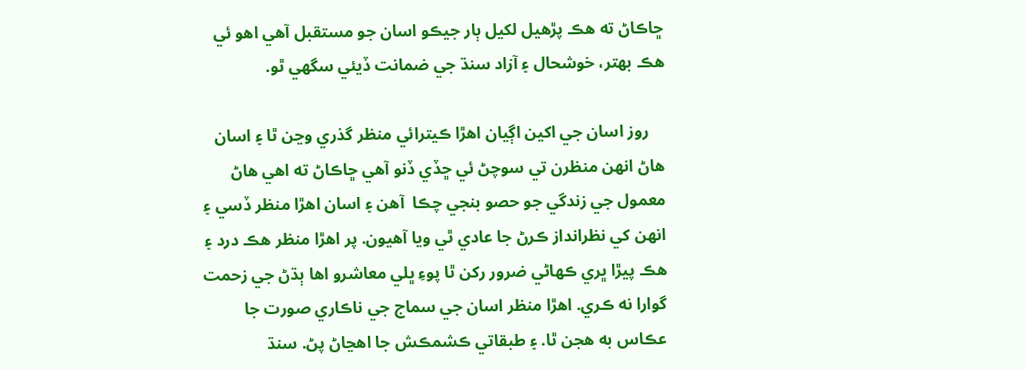ڇاڪاڻ ته هڪ پڙهيل لکيل ٻار جيڪو اسان جو مستقبل آهي اهو ئي هڪ بهتر، خوشحال ۽ آزاد سنڌ جي ضمانت ڏيئي سگھي ٿو.

    روز اسان جي اکين اڳيان اهڙا ڪيترائي منظر گذري وڃن ٿا ۽ اسان هاڻ انهن منظرن تي سوچڻ ئي ڇڏي ڏنو آهي ڇاڪاڻ ته اهي هاڻ معمول جي زندگي جو حصو بنجي چڪا  آهن ۽ اسان اهڙا منظر ڏسي ۽ انهن کي نظرانداز ڪرڻ جا عادي ٿي ويا آهيون. پر اهڙا منظر هڪ درد ۽ هڪ پيڙا ڀري ڪهاڻي ضرور رکن ٿا پوءِ ڀلي معاشرو اها ٻڌڻ جي زحمت گوارا نه ڪري. اهڙا منظر اسان جي سماج جي ناڪاري صورت جا عڪاس به هجن ٿا. ۽ طبقاتي ڪشمڪش جا اهڃاڻ پڻ. سنڌ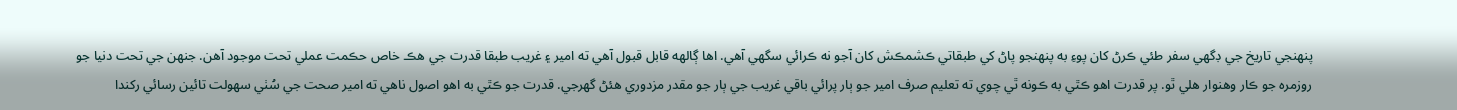پنهنجي تاريخ جي ڊگھي سفر طئي ڪرڻ کان پوءِ به پنهنجو پاڻ کي طبقاتي ڪشمڪش کان آجو نه ڪرائي سگھي آهي. اها ڳالهه قابل قبول آهي ته امير ۽ غريب طبقا قدرت جي هڪ خاص حڪمت عملي تحت موجود آهن. جنهن جي تحت دنيا جو روزمره جو ڪار وهنوار هلي ٿو. پر قدرت اهو ڪٿي به ڪونه ٿي چوي ته تعليم صرف امير جو ٻار پرائي باقي غريب جي ٻار جو مقدر مزدوري هئڻ گھرجي. قدرت جو ڪٿي به اهو اصول ناهي ته امير صحت جي سُٺي سهولت تائين رسائي رکندا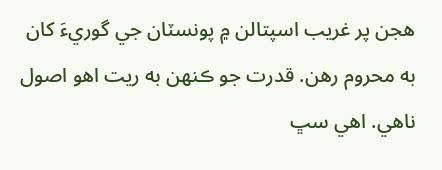هجن پر غريب اسپتالن ۾ پونسٽان جي گوريءَ کان به محروم رهن. قدرت جو ڪنهن به ريت اهو اصول ناهي. اهي سڀ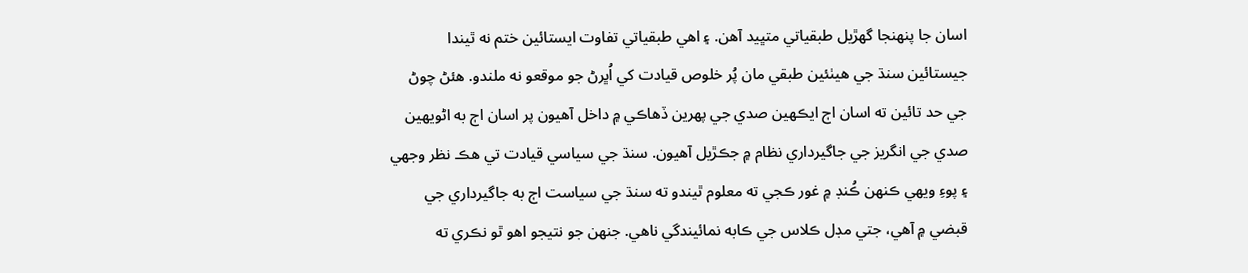اسان جا پنهنجا گھڙيل طبقياتي متڀيد آهن. ۽ اهي طبقياتي تفاوت ايستائين ختم نه ٿيندا جيستائين سنڌ جي هيٺئين طبقي مان پُر خلوص قيادت کي اُڀرڻ جو موقعو نه ملندو. هئڻ چوڻ جي حد تائين ته اسان اڄ ايڪهين صدي جي پهرين ڏهاڪي ۾ داخل آهيون پر اسان اڄ به اڻويهين صدي جي انگريز جي جاگيرداري نظام ۾ جڪڙيل آهيون. سنڌ جي سياسي قيادت تي هڪ نظر وجھي ۽ پوءِ ويهي ڪنهن ڪُنڊ ۾ غور ڪجي ته معلوم ٿيندو ته سنڌ جي سياست اڄ به جاگيرداري جي قبضي ۾ آهي، جتي مڊل ڪلاس جي ڪابه نمائيندگي ناهي. جنهن جو نتيجو اهو ٿو نڪري ته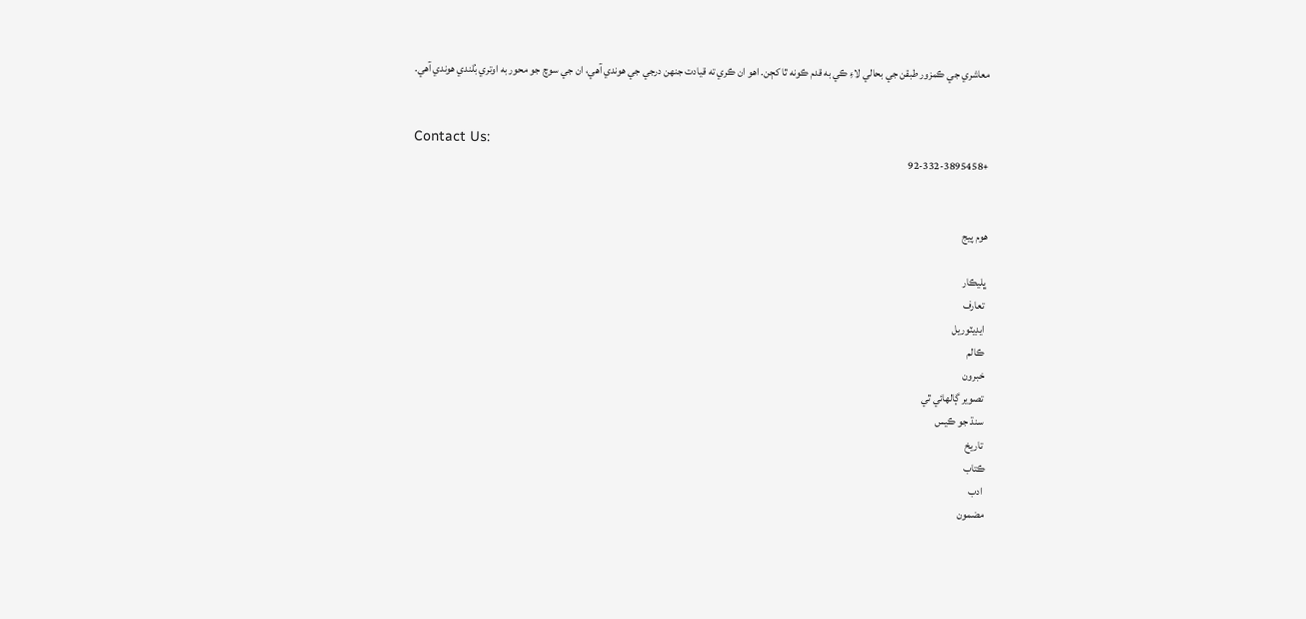معاشري جي ڪمزور طبقن جي بحالي لاءِ ڪي به قدم ڪونه ٿا کڄن. اهو ان ڪري ته قيادت جنهن درجي جي هوندي آهي، ان جي سوچ جو محور به اوتري بُلندي هوندي آهي.


Contact Us:
+92-332-3895458


هوم پيج

 ڀليڪار
 تعارف
 ايڊيٽوريل
 ڪالم
 خبرون
 تصوير ڳالهائي ٿي
 سنڌ جو ڪيس
 تاريخ
ڪتاب
 ادب
مضمون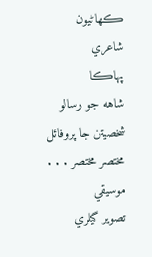ڪهاڻيون
شاعري
پهاڪا
شاهه جو رسالو
شخصيتن جا پروفائل
مختصر مختصر . . .
موسيقي
تصوير گيلري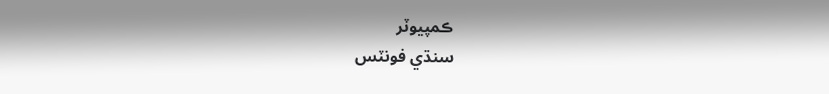ڪمپيوٽر
سنڌي فونٽس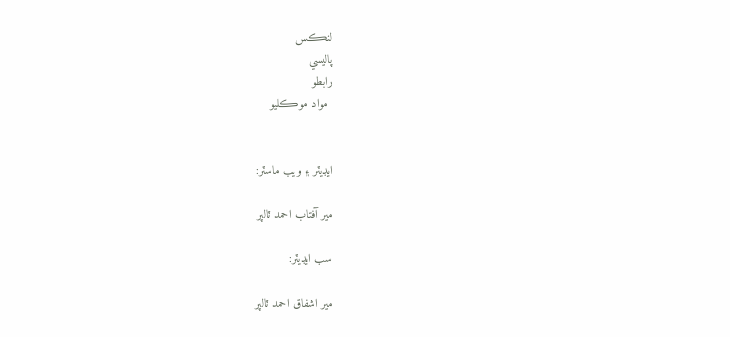لنڪس
پاليسي
رابطو
 مواد موڪليو


ايڊيٽر ۽ ويب ماسٽر:

مير آفتاب احمد ٽالپر

سب ايڊيٽر:

مير اشفاق احمد ٽالپر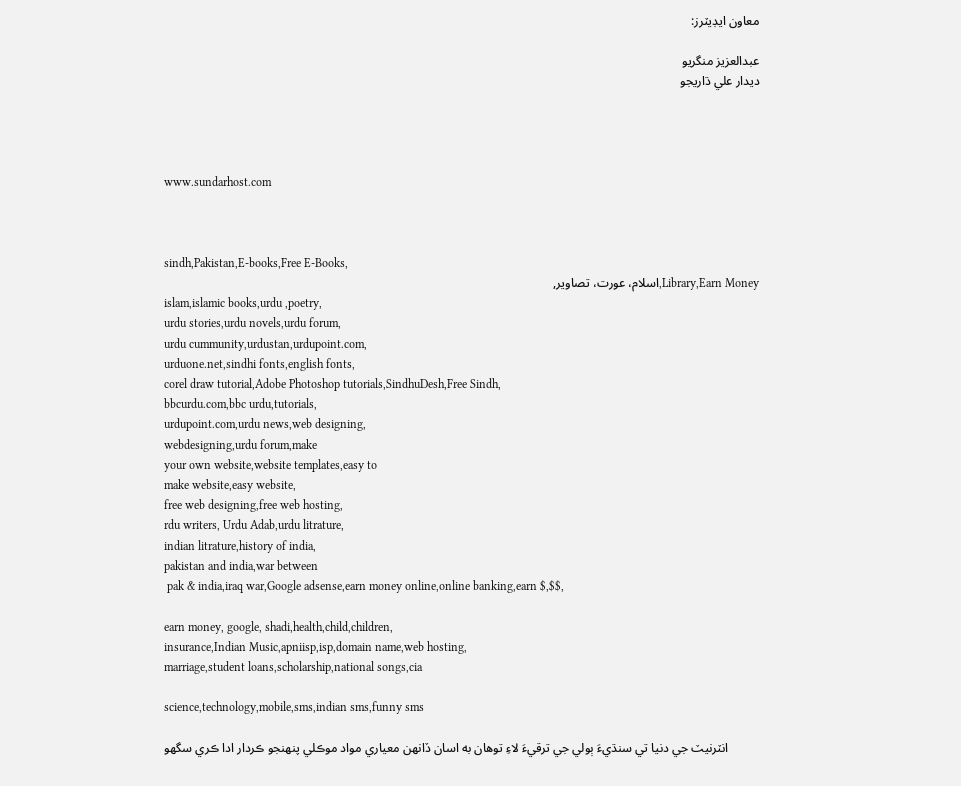معاون ايڊيٽرز:

عبدالعزيز منگريو
ديدار علي ڌاريجو




www.sundarhost.com



sindh,Pakistan,E-books,Free E-Books,
Library,Earn Money,اسلام، عورت، تصاوير,
islam,islamic books,urdu ,poetry,
urdu stories,urdu novels,urdu forum,
urdu cummunity,urdustan,urdupoint.com,
urduone.net,sindhi fonts,english fonts,
corel draw tutorial,Adobe Photoshop tutorials,SindhuDesh,Free Sindh,
bbcurdu.com,bbc urdu,tutorials,
urdupoint.com,urdu news,web designing,
webdesigning,urdu forum,make
your own website,website templates,easy to
make website,easy website,
free web designing,free web hosting,
rdu writers, Urdu Adab,urdu litrature,
indian litrature,history of india,
pakistan and india,war between
 pak & india,iraq war,Google adsense,earn money online,online banking,earn $,$$,

earn money, google, shadi,health,child,children,
insurance,Indian Music,apniisp,isp,domain name,web hosting,
marriage,student loans,scholarship,national songs,cia

science,technology,mobile,sms,indian sms,funny sms

          انٽرنيٽ جي دنيا تي سنڌيءَ ٻولي جي ترقيءَ لاءِ توهان به اسان ڏانهن معياري مواد موڪلي پنهنجو ڪردار ادا ڪري سگهو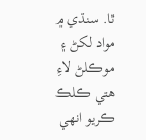ٿا. سنڌي ۾ مواد لکڻ ۽ موڪلڻ لاءِ هتي ڪلڪ ڪريو انهي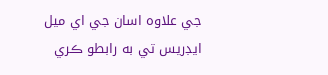جي علاوه اسان جي اي ميل ايڊريس تي به رابطو ڪري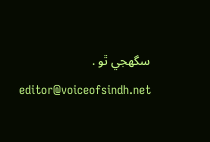سگهجي ٿو .  editor@voiceofsindh.net